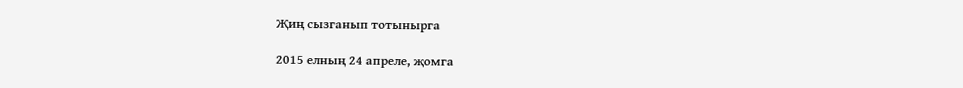Җиң сызганып тотынырга

2015 елның 24 апреле, җомга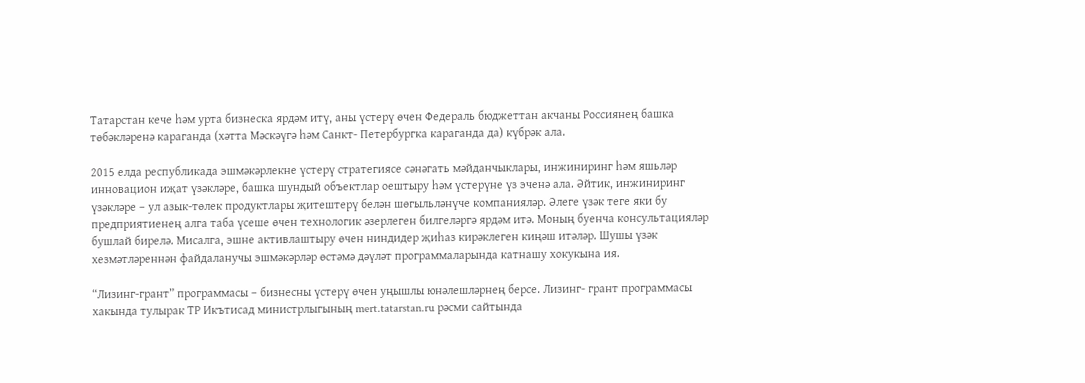Татарстан кече һәм урта бизнеска ярдәм итү, аны үстерү өчен Федераль бюджеттан акчаны Россиянең башка төбәкләренә караганда (хәтта Мәскәүгә һәм Санкт- Петербургка караганда да) күбрәк ала.

2015 елда республикада эшмәкәрлекне үстерү стратегиясе сәнәгать мәйданчыклары, инжиниринг һәм яшьләр инновацион иҗат үзәкләре, башка шундый объектлар оештыру һәм үстерүне үз эченә ала. Әйтик, инжиниринг үзәкләре – ул азык-төлек продуктлары җитештерү белән шөгыльләнүче компанияләр. Әлеге үзәк теге яки бу предприятиенең алга таба үсеше өчен технологик әзерлеген билгеләргә ярдәм итә. Моның буенча консультацияләр бушлай бирелә. Мисалга, эшне активлаштыру өчен ниндидер җиһаз кирәклеген киңәш итәләр. Шушы үзәк хезмәтләреннән файдаланучы эшмәкәрләр өстәмә дәүләт программаларында катнашу хокукына ия.

“Лизинг-грант” программасы – бизнесны үстерү өчен уңышлы юнәлешләрнең берсе. Лизинг- грант программасы хакында тулырак ТР Икътисад министрлыгының mert.tatarstan.ru рәсми сайтында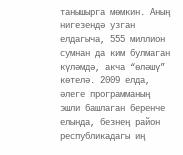танышырга мөмкин. Аның нигезендә узган елдагыча, 555 миллион сумнан да ким булмаган күләмдә, акча “өләшү” көтелә. 2009 елда, әлеге программаның эшли башлаган беренче елында, безнең район республикадагы иң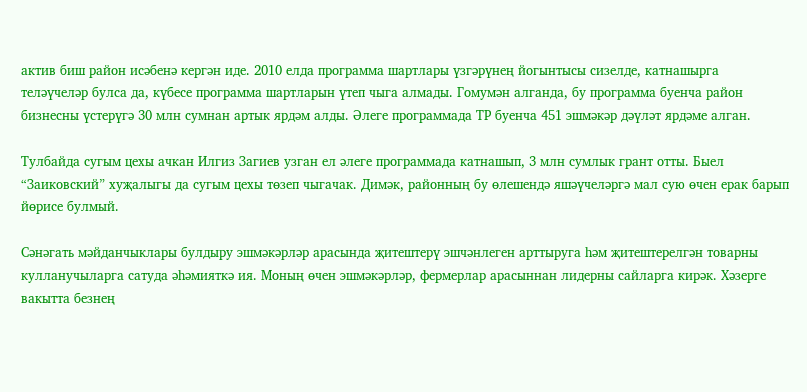актив биш район исәбенә кергән иде. 2010 елда программа шартлары үзгәрүнең йогынтысы сизелде, катнашырга теләүчеләр булса да, күбесе программа шартларын үтеп чыга алмады. Гомумән алганда, бу программа буенча район бизнесны үстерүгә 30 млн сумнан артык ярдәм алды. Әлеге программада ТР буенча 451 эшмәкәр дәүләт ярдәме алган.

Тулбайда сугым цехы ачкан Илгиз Загиев узган ел әлеге программада катнашып, 3 млн сумлык грант отты. Быел “Заиковский” хуҗалыгы да сугым цехы төзеп чыгачак. Димәк, районның бу өлешендә яшәүчеләргә мал сую өчен ерак барып йөрисе булмый.

Сәнәгать мәйданчыклары булдыру эшмәкәрләр арасында җитештерү эшчәнлеген арттыруга һәм җитештерелгән товарны кулланучыларга сатуда әһәмияткә ия. Моның өчен эшмәкәрләр, фермерлар арасыннан лидерны сайларга кирәк. Хәзерге вакытта безнең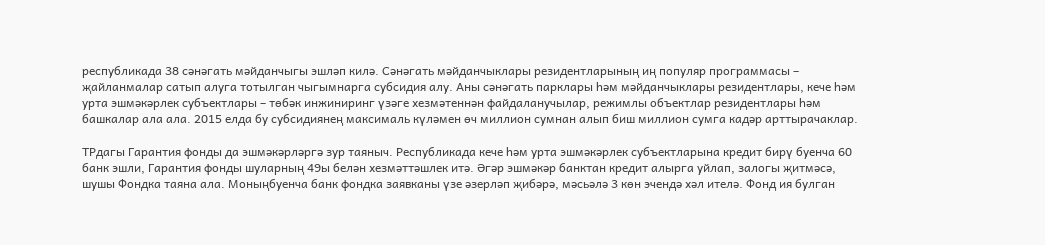республикада 38 сәнәгать мәйданчыгы эшләп килә. Сәнәгать мәйданчыклары резидентларының иң популяр программасы – җайланмалар сатып алуга тотылган чыгымнарга субсидия алу. Аны сәнәгать парклары һәм мәйданчыклары резидентлары, кече һәм урта эшмәкәрлек субъектлары – төбәк инжиниринг үзәге хезмәтеннән файдаланучылар, режимлы объектлар резидентлары һәм башкалар ала ала. 2015 елда бу субсидиянең максималь күләмен өч миллион сумнан алып биш миллион сумга кадәр арттырачаклар.

ТРдагы Гарантия фонды да эшмәкәрләргә зур таяныч. Республикада кече һәм урта эшмәкәрлек субъектларына кредит бирү буенча 60 банк эшли, Гарантия фонды шуларның 49ы белән хезмәттәшлек итә. Әгәр эшмәкәр банктан кредит алырга уйлап, залогы җитмәсә, шушы Фондка таяна ала. Моныңбуенча банк фондка заявканы үзе әзерләп җибәрә, мәсьәлә 3 көн эчендә хәл ителә. Фонд ия булган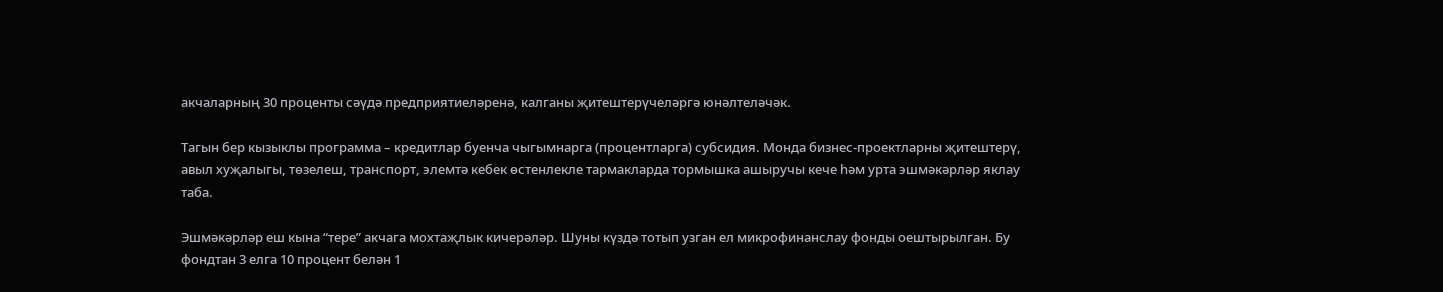акчаларның 30 проценты сәүдә предприятиеләренә, калганы җитештерүчеләргә юнәлтеләчәк.

Тагын бер кызыклы программа – кредитлар буенча чыгымнарга (процентларга) субсидия. Монда бизнес-проектларны җитештерү, авыл хуҗалыгы, төзелеш, транспорт, элемтә кебек өстенлекле тармакларда тормышка ашыручы кече һәм урта эшмәкәрләр яклау таба.

Эшмәкәрләр еш кына “тере” акчага мохтаҗлык кичерәләр. Шуны күздә тотып узган ел микрофинанслау фонды оештырылган. Бу фондтан 3 елга 10 процент белән 1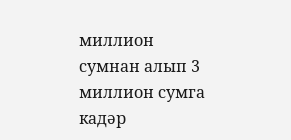миллион сумнан алып 3 миллион сумга кадәр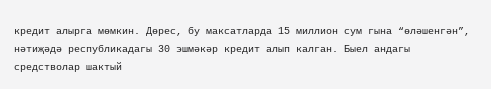кредит алырга мөмкин. Дөрес, бу максатларда 15 миллион сум гына “өләшенгән”, нәтиҗәдә республикадагы 30 эшмәкәр кредит алып калган. Быел андагы средстволар шактый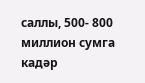саллы, 500- 800 миллион сумга кадәр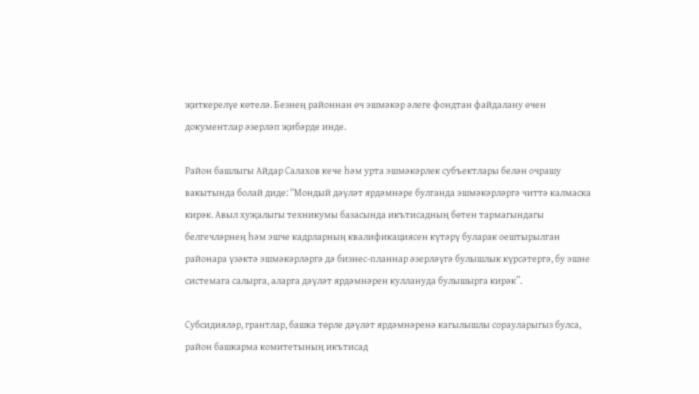җиткерелүе көтелә. Безнең районнан өч эшмәкәр әлеге фондтан файдалану өчен документлар әзерләп җибәрде инде.

Район башлыгы Айдар Салахов кече һәм урта эшмәкәрлек субъектлары белән очрашу вакытында болай диде: “Мондый дәүләт ярдәмнәре булганда эшмәкәрләргә читтә калмаска кирәк. Авыл хуҗалыгы техникумы базасында икътисадның бөтен тармагындагы белгечләрнең һәм эшче кадрларның квалификациясен күтәрү буларак оештырылган районара үзәктә эшмәкәрләргә дә бизнес-планнар әзерләүгә булышлык күрсәтергә, бу эшне системага салырга, аларга дәүләт ярдәмнәрен куллануда булышырга кирәк”.

Субсидияләр, грантлар, башка төрле дәүләт ярдәмнәренә кагылышлы сорауларыгыз булса, район башкарма комитетының икътисад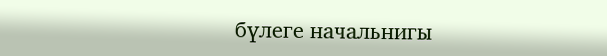бүлеге начальнигы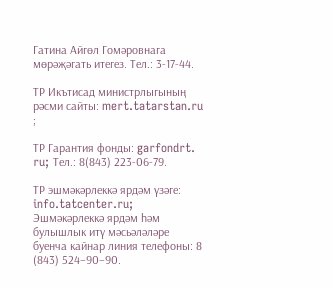Гатина Айгөл Гомәровнага мөрәҗәгать итегез. Тел.: 3-17-44.

ТР Икътисад министрлыгының рәсми сайты: mert.tatarstan.ru ;

ТР Гарантия фонды: garfondrt. ru; Тел.: 8(843) 223-06-79.

ТР эшмәкәрлеккә ярдәм үзәге: info.tatcenter.ru; Эшмәкәрлеккә ярдәм һәм булышлык итү мәсьәләләре буенча кайнар линия телефоны: 8 (843) 524–90–90.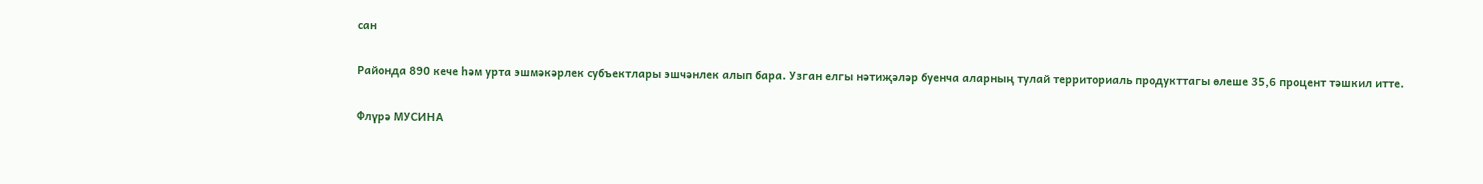сан

Районда 890 кече һәм урта эшмәкәрлек субъектлары эшчәнлек алып бара. Узган елгы нәтиҗәләр буенча аларның тулай территориаль продукттагы өлеше 35,6 процент тәшкил итте.

Флүрә МУСИНА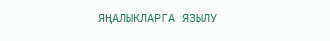ЯҢАЛЫКЛАРГА ЯЗЫЛУ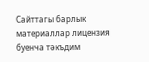Сайттагы барлык материаллар лицензия буенча тәкъдим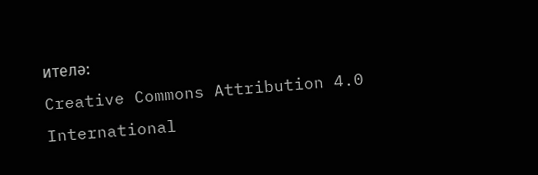ителә:
Creative Commons Attribution 4.0 International